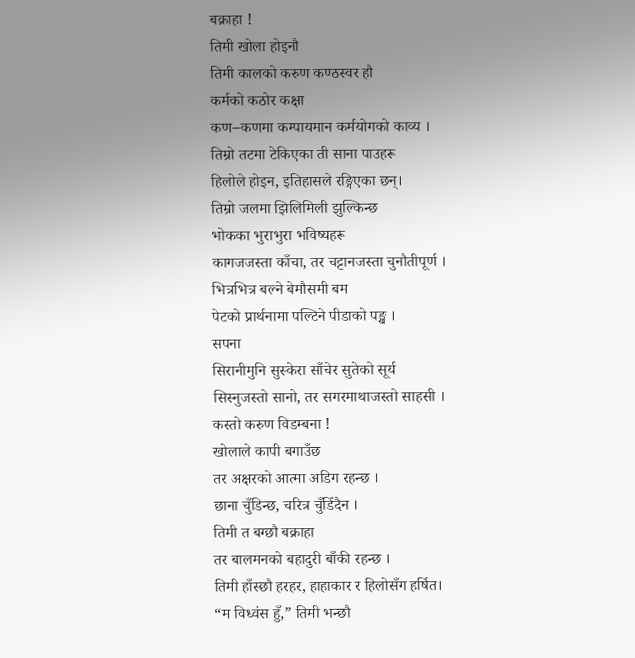बक्राहा !
तिमी खोला होइनौ
तिमी कालको करुण कण्ठस्वर हौ
कर्मको कठोर कक्षा
कण–कणमा कम्पायमान कर्मयोगको काव्य ।
तिम्रो तटमा टेकिएका ती साना पाउहरू
हिलोले होइन, इतिहासले रङ्गिएका छन्।
तिम्रो जलमा झिलिमिली झुल्किन्छ
भोकका भुराभुरा भविष्यहरू
कागजजस्ता काँचा, तर चट्टानजस्ता चुनौतीपूर्ण ।
भित्रभित्र बल्ने बेमौसमी बम
पेटको प्रार्थनामा पल्टिने पीडाको पङ्ख ।
सपना
सिरानीमुनि सुस्केरा साँचेर सुतेको सूर्य
सिस्नुजस्तो सानो, तर सगरमाथाजस्तो साहसी ।
कस्तो करुण विडम्बना !
खोलाले कापी बगाउँछ
तर अक्षरको आत्मा अडिग रहन्छ ।
छाना चुँडिन्छ, चरित्र चुँडिँदैन ।
तिमी त बग्छौ बक्राहा
तर बालमनको बहादुरी बाँकी रहन्छ ।
तिमी हाँस्छौ हरहर, हाहाकार र हिलोसँग हर्षित।
“म विध्वंस हुँ,” तिमी भन्छौ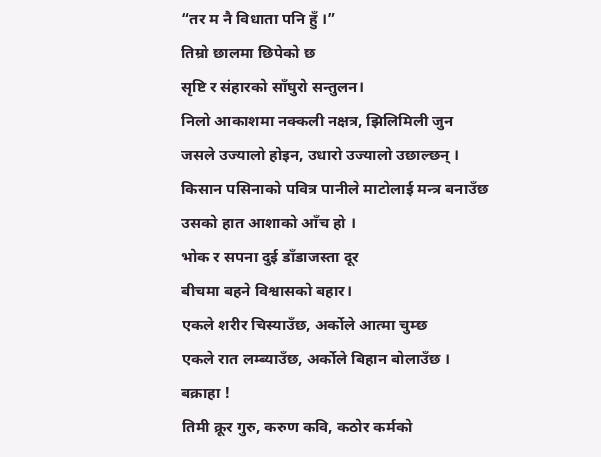“तर म नै विधाता पनि हुँ ।”
तिम्रो छालमा छिपेको छ
सृष्टि र संहारको साँघुरो सन्तुलन।
निलो आकाशमा नक्कली नक्षत्र, झिलिमिली जुन
जसले उज्यालो होइन, उधारो उज्यालो उछाल्छन् ।
किसान पसिनाको पवित्र पानीले माटोलाई मन्त्र बनाउँछ
उसको हात आशाको आँच हो ।
भोक र सपना दुई डाँडाजस्ता दूर
बीचमा बहने विश्वासको बहार।
एकले शरीर चिस्याउँछ, अर्कोले आत्मा चुम्छ
एकले रात लम्ब्याउँछ, अर्कोले बिहान बोलाउँछ ।
बक्राहा !
तिमी क्रूर गुरु, करुण कवि, कठोर कर्मको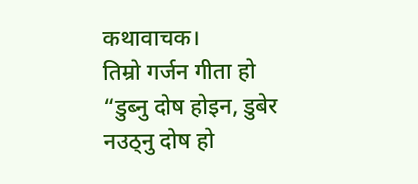कथावाचक।
तिम्रो गर्जन गीता हो
“डुब्नु दोष होइन, डुबेर नउठ्नु दोष हो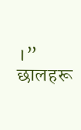।”
छालहरू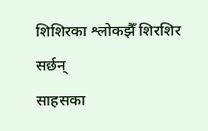शिशिरका श्लोकझैँ शिरशिर सर्छन्
साहसका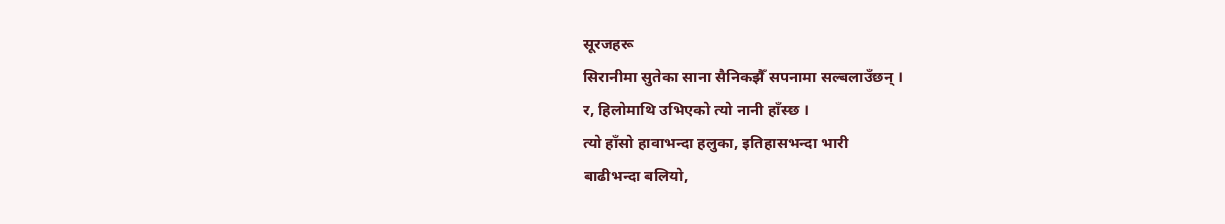सूरजहरू
सिरानीमा सुतेका साना सैनिकझैँ सपनामा सल्बलाउँछन् ।
र, हिलोमाथि उभिएको त्यो नानी हाँस्छ ।
त्यो हाँसो हावाभन्दा हलुका, इतिहासभन्दा भारी
बाढीभन्दा बलियो,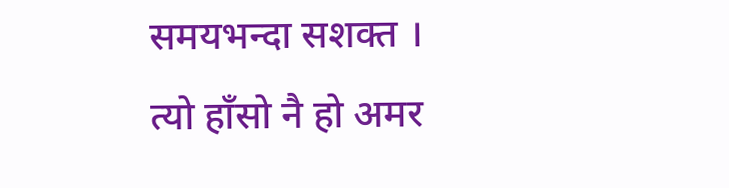समयभन्दा सशक्त ।
त्यो हाँसो नै हो अमर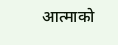आत्माको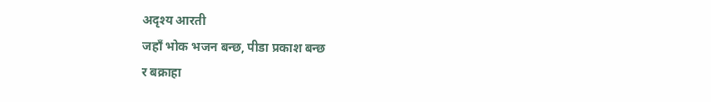अदृश्य आरती
जहाँ भोक भजन बन्छ, पीडा प्रकाश बन्छ
र बक्राहा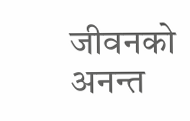जीवनको अनन्त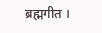ब्रह्मगीत ।